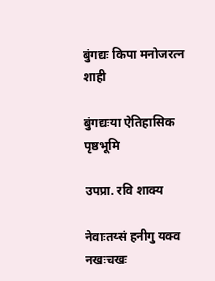बुंगद्यः किपा मनोजरत्न शाही

बुंगद्यःया ऐतिहासिक पृष्ठभूमि

उपप्रा. रवि शाक्य

नेवाःतय्सं हनीगु यक्व नखःचखः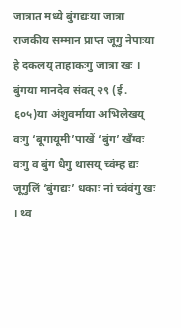जात्रात मध्ये बुंगद्यःया जात्रा राजकीय सम्मान प्राप्त जूगु नेपाःया हे दकलय् ताहाकःगु जात्रा खः । बुंगया मानदेव संवत् २९ (ई. ६०५)या अंशुवर्माया अभिलेखय् वःगु ‘बूगायूमी’पाखें ‘बुंग’ खँग्वः वःगु व बुंग धैगु थासय् च्वंम्ह द्यः जूगुलिं ‘बुंगद्यः’ धकाः नां च्वंवंगु खः । थ्व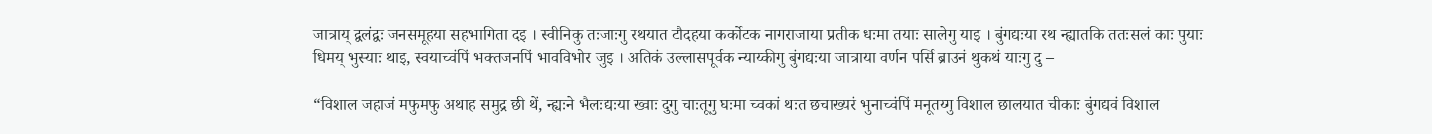जात्राय् द्वलंद्वः जनसमूहया सहभागिता दइ । स्वीनिकु तःजाःगु रथयात टौदहया कर्कोटक नागराजाया प्रतीक धःमा तयाः सालेगु याइ । बुंगद्यःया रथ न्ह्यातकि ततःसलं काः पुयाः धिमय् भुस्याः थाइ, स्वयाच्वंपिं भक्तजनपिं भावविभोर जुइ । अतिकं उल्लासपूर्वक न्याय्कीगु बुंगद्यःया जात्राया वर्णन पर्सि ब्राउनं थुकथं याःगु दु –

“विशाल जहाजं मफुमफु अथाह समुद्र छी थें, न्ह्यःने भैलःद्यःया ख्वाः दुगु चाःतूगु घःमा च्वकां थःत छचाख्यरं भुनाच्वंपिं मनूतय्गु विशाल छालयात चीकाः बुंगद्यवं विशाल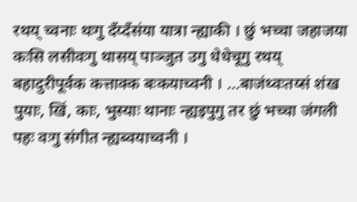रथय् च्वनाः थःगु दँय्दँसंया यात्रा न्ह्याकी । छुं भच्चा जहाजया कःसि लसीवःगु थासय् पाञ्जुत उगु धेधेचूगु रथय् बहादुरीपूर्वक कत्ताक्क बःकयाच्वनी । …बाजंथ्वःतय्सं शंख पुयाः, खिं, काः, भुस्याः थानाः न्ह्यइपुगु तर छुं भच्चा जंगली पहः वःगु संगीत न्ह्यब्वयाच्वनी ।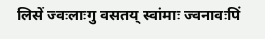लिसें ज्वःलाःगु वसतय् स्वांमाः ज्वनावःपिं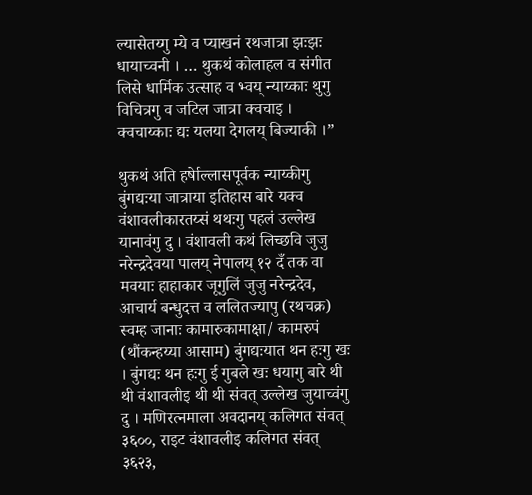ल्यासेतय्गु म्ये व प्याखनं रथजात्रा झःझः धायाच्वनी । … थुकथं कोलाहल व संगीत लिसे धार्मिक उत्साह व भ्वय् न्याय्काः थुगु विचित्रगु व जटिल जात्रा क्वचाइ । क्वचाय्काः द्यः यलया देगलय् बिज्याकी ।”

थुकथं अति हर्षेाल्लासपूर्वक न्याय्कीगु बुंगद्यःया जात्राया इतिहास बारे यक्व वंशावलीकारतय्सं थथःगु पहलं उल्लेख यानावंगु दु । वंशावली कथं लिच्छवि जुजु नरेन्द्रदेवया पालय् नेपालय् १२ दँ तक वा मवयाः हाहाकार जूगुलिं जुजु नरेन्द्रदेव, आचार्य बन्धुदत्त व ललितज्यापु (रथचक्र) स्वम्ह जानाः कामारुकामाक्षा/ कामरुपं (थौंकन्हय्या आसाम) बुंगद्यःयात थन हःगु खः । बुंगद्यः थन हःगु ई गुबले खः धयागु बारे थी थी वंशावलीइ थी थी संवत् उल्लेख जुयाच्वंगु दु । मणिरत्नमाला अवदानय् कलिगत संवत् ३६००, राइट वंशावलीइ कलिगत संवत् ३६२३,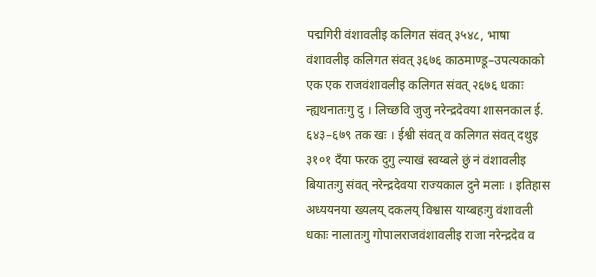पद्मगिरी वंशावलीइ कलिगत संवत् ३५४८, भाषा वंशावलीइ कलिगत संवत् ३६७६ काठमाण्डू–उपत्यकाको एक एक राजवंशावलीइ कलिगत संवत् २६७६ धकाः न्ह्यथनातःगु दु । लिच्छवि जुजु नरेन्द्रदेवया शासनकाल ई. ६४३–६७९ तक खः । ईश्वी संवत् व कलिगत संवत् दथुइ ३१०१ दँया फरक दुगु ल्याखं स्वय्बले छुं नं वंशावलीइ बियातःगु संवत् नरेन्द्रदेवया राज्यकाल दुने मलाः । इतिहास अध्ययनया ख्यलय् दकलय् विश्वास याय्बहःगु वंशावली धकाः नालातःगु गोपालराजवंशावलीइ राजा नरेन्द्रदेव व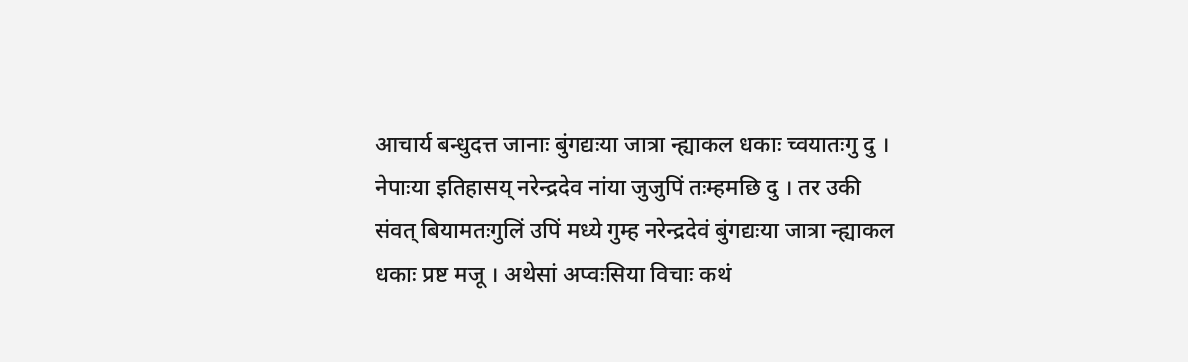आचार्य बन्धुदत्त जानाः बुंगद्यःया जात्रा न्ह्याकल धकाः च्वयातःगु दु । नेपाःया इतिहासय् नरेन्द्रदेव नांया जुजुपिं तःम्हमछि दु । तर उकी संवत् बियामतःगुलिं उपिं मध्ये गुम्ह नरेन्द्रदेवं बुंगद्यःया जात्रा न्ह्याकल धकाः प्रष्ट मजू । अथेसां अप्वःसिया विचाः कथं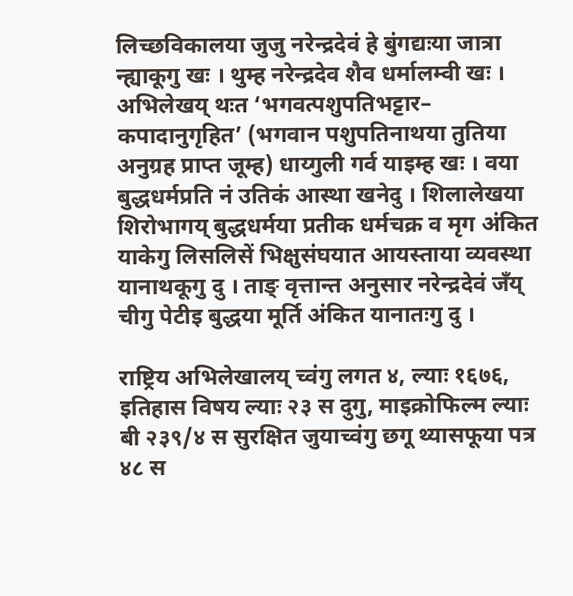लिच्छविकालया जुजु नरेन्द्रदेवं हे बुंगद्यःया जात्रा न्ह्याकूगु खः । थुम्ह नरेन्द्रदेव शैव धर्मालम्वी खः । अभिलेखय् थःत ‘भगवत्पशुपतिभट्टार– कपादानुगृहित’ (भगवान पशुपतिनाथया तुतिया अनुग्रह प्राप्त जूम्ह) धाय्गुली गर्व याइम्ह खः । वया बुद्धधर्मप्रति नं उतिकं आस्था खनेदु । शिलालेखया शिरोभागय् बुद्धधर्मया प्रतीक धर्मचक्र व मृग अंकित याकेगु लिसलिसें भिक्षुसंघयात आयस्ताया व्यवस्था यानाथकूगु दु । ताङ् वृत्तान्त अनुसार नरेन्द्रदेवं जँय् चीगु पेटीइ बुद्धया मूर्ति अंकित यानातःगु दु ।

राष्ट्रिय अभिलेखालय् च्वंगु लगत ४, ल्याः १६७६, इतिहास विषय ल्याः २३ स दुगु, माइक्रोफिल्म ल्याः बी २३९/४ स सुरक्षित जुयाच्वंगु छगू थ्यासफूया पत्र ४८ स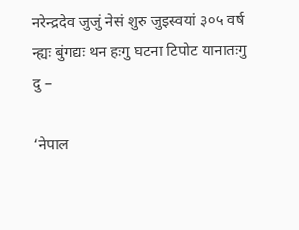नरेन्द्रदेव जुजुं नेसं शुरु जुइस्वयां ३०५ वर्ष न्ह्यः बुंगद्यः थन हःगु घटना टिपोट यानातःगु दु –

‘नेपाल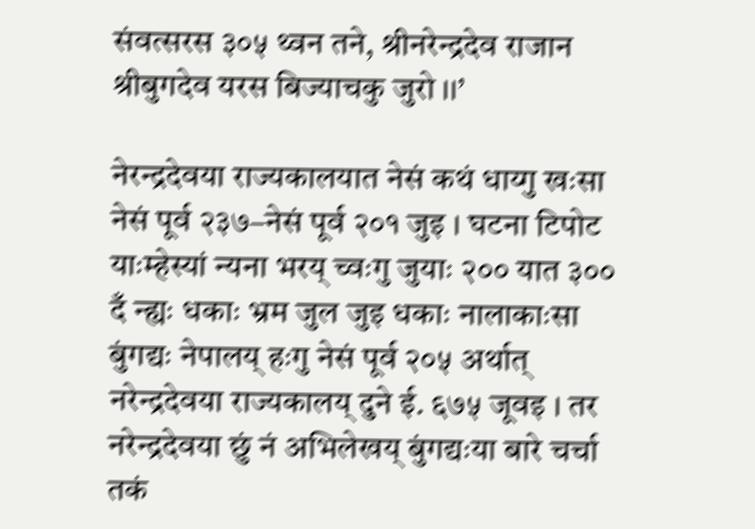संवत्सरस ३०५ थ्वन तने, श्रीनरेन्द्रदेव राजान श्रीबुगदेव यरस बिज्याचकु जुरो ।।’

नेरन्द्रदेवया राज्यकालयात नेसं कथं धाय्गु खःसा नेसं पूर्व २३७–नेसं पूर्व २०१ जुइ । घटना टिपोट याःम्हेस्यां न्यना भरय् च्वःगु जुयाः २०० यात ३०० दँ न्ह्यः धकाः भ्रम जुल जुइ धकाः नालाकाःसा बुंगद्यः नेपालय् हःगु नेसं पूर्व २०५ अर्थात् नरेन्द्रदेवया राज्यकालय् दुने ई. ६७५ जूवइ । तर नरेन्द्रदेवया छुं नं अभिलेखय् बुंगद्यःया बारे चर्चा तकं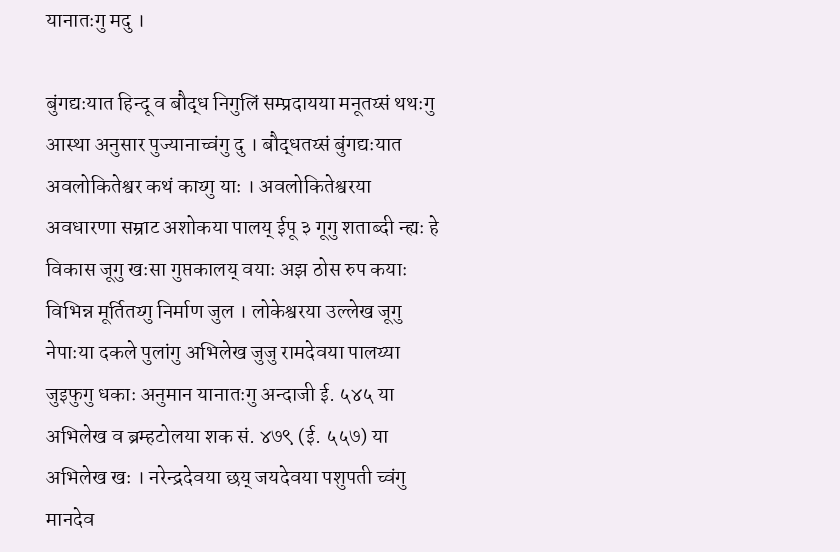यानातःगु मदु ।

बुंगद्यःयात हिन्दू व बौद्ध निगुलिं सम्प्रदायया मनूतय्सं थथःगु आस्था अनुसार पुज्यानाच्वंगु दु । बौद्धतय्सं बुंगद्यःयात अवलोकितेश्वर कथं काय्गु याः । अवलोकितेश्वरया अवधारणा सम्राट अशोकया पालय् ईपू ३ गूगु शताब्दी न्ह्यः हे विकास जूगु खःसा गुप्तकालय् वयाः अझ ठोस रुप कयाः विभिन्न मूर्तितय्गु निर्माण जुल । लोकेश्वरया उल्लेख जूगु नेपाःया दकले पुलांगु अभिलेख जुजु रामदेवया पालय्या जुइफुगु धकाः अनुमान यानातःगु अन्दाजी ई. ५४५ या अभिलेख व ब्रम्हटोलया शक सं. ४७९ (ई. ५५७) या अभिलेख खः । नरेन्द्रदेवया छय् जयदेवया पशुपती च्वंगु मानदेव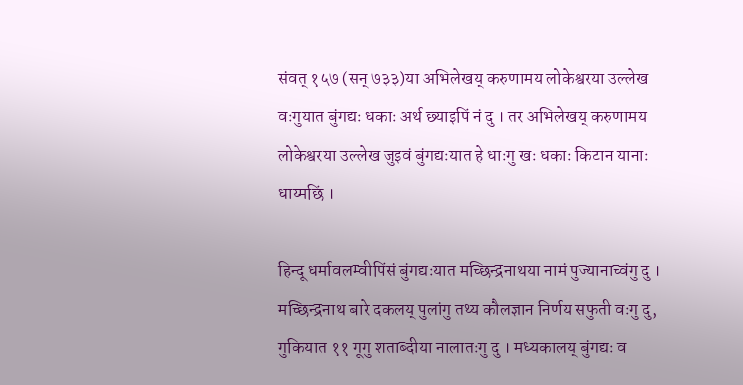संवत् १५७ (सन् ७३३)या अभिलेखय् करुणामय लोकेश्वरया उल्लेख वःगुयात बुंगद्यः धकाः अर्थ छ्याइपिं नं दु । तर अभिलेखय् करुणामय लोकेश्वरया उल्लेख जुइवं बुंगद्यःयात हे धाःगु खः धकाः किटान यानाः धाय्मछिं ।

हिन्दू धर्मावलम्वीपिंसं बुंगद्यःयात मच्छिन्द्रनाथया नामं पुज्यानाच्वंगु दु । मच्छिन्द्रनाथ बारे दकलय् पुलांगु तथ्य कौलज्ञान निर्णय सफुती वःगु दु, गुकियात ११ गूगु शताब्दीया नालातःगु दु । मध्यकालय् बुंगद्यः व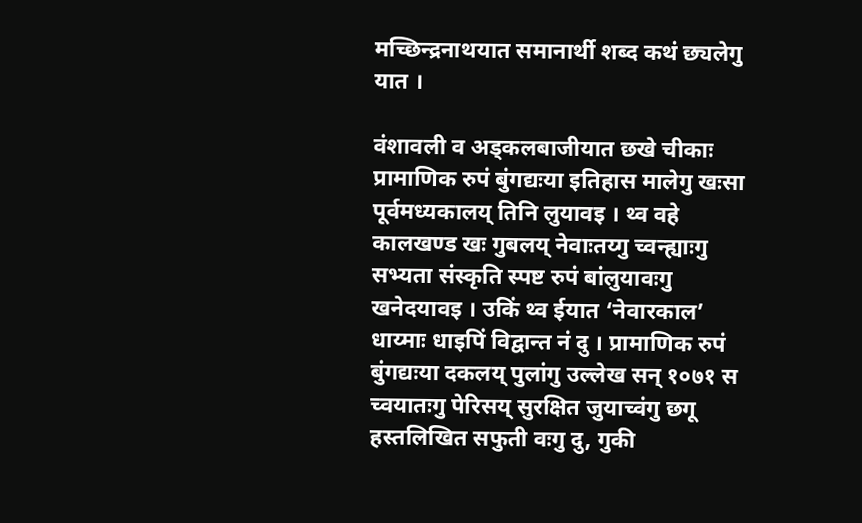मच्छिन्द्रनाथयात समानार्थी शब्द कथं छ्यलेगु यात ।

वंशावली व अड्कलबाजीयात छखे चीकाः प्रामाणिक रुपं बुंगद्यःया इतिहास मालेगु खःसा पूर्वमध्यकालय् तिनि लुयावइ । थ्व वहे कालखण्ड खः गुबलय् नेवाःतय्गु च्वन्ह्याःगु सभ्यता संस्कृति स्पष्ट रुपं बांलुयावःगु खनेदयावइ । उकिं थ्व ईयात ‘नेवारकाल’ धाय्माः धाइपिं विद्वान्त नं दु । प्रामाणिक रुपं बुंगद्यःया दकलय् पुलांगु उल्लेख सन् १०७१ स च्वयातःगु पेरिसय् सुरक्षित जुयाच्वंगु छगू हस्तलिखित सफुती वःगु दु, गुकी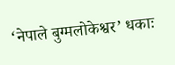‘नेपाले बुग्मलोकेश्वर’ धकाः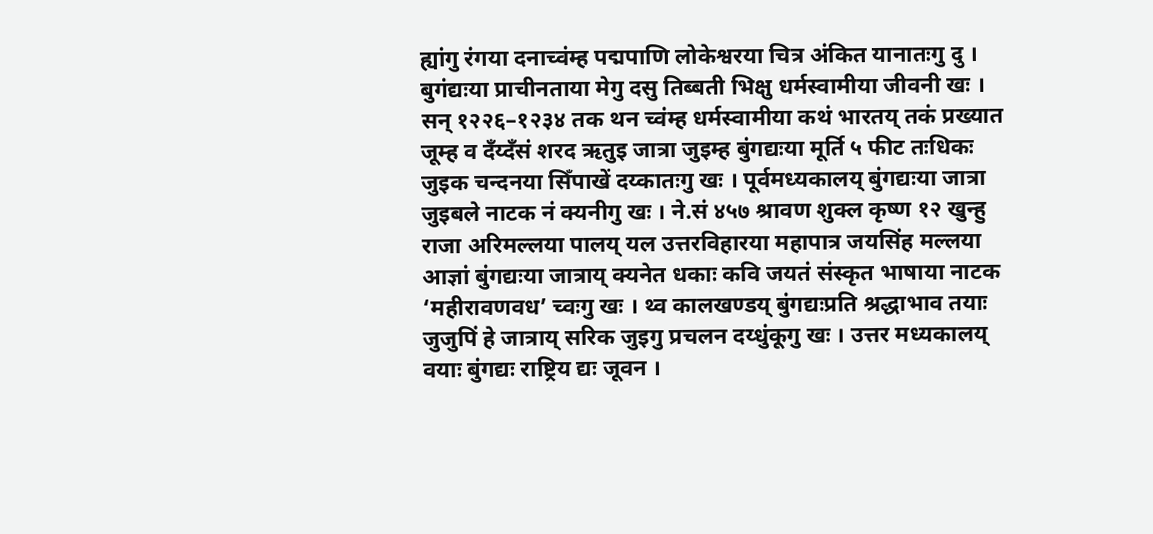ह्यांगु रंगया दनाच्वंम्ह पद्मपाणि लोकेश्वरया चित्र अंकित यानातःगु दु । बुगंद्यःया प्राचीनताया मेगु दसु तिब्बती भिक्षु धर्मस्वामीया जीवनी खः । सन् १२२६–१२३४ तक थन च्वंम्ह धर्मस्वामीया कथं भारतय् तकं प्रख्यात जूम्ह व दँय्दँसं शरद ऋतुइ जात्रा जुइम्ह बुंगद्यःया मूर्ति ५ फीट तःधिकः जुइक चन्दनया सिँपाखें दय्कातःगु खः । पूर्वमध्यकालय् बुंगद्यःया जात्रा जुइबले नाटक नं क्यनीगु खः । ने.सं ४५७ श्रावण शुक्ल कृष्ण १२ खुन्हु राजा अरिमल्लया पालय् यल उत्तरविहारया महापात्र जयसिंह मल्लया आज्ञां बुंगद्यःया जात्राय् क्यनेत धकाः कवि जयतं संस्कृत भाषाया नाटक ‘महीरावणवध’ च्वःगु खः । थ्व कालखण्डय् बुंगद्यःप्रति श्रद्धाभाव तयाः जुजुपिं हे जात्राय् सरिक जुइगु प्रचलन दय्धुंकूगु खः । उत्तर मध्यकालय् वयाः बुंगद्यः राष्ट्रिय द्यः जूवन ।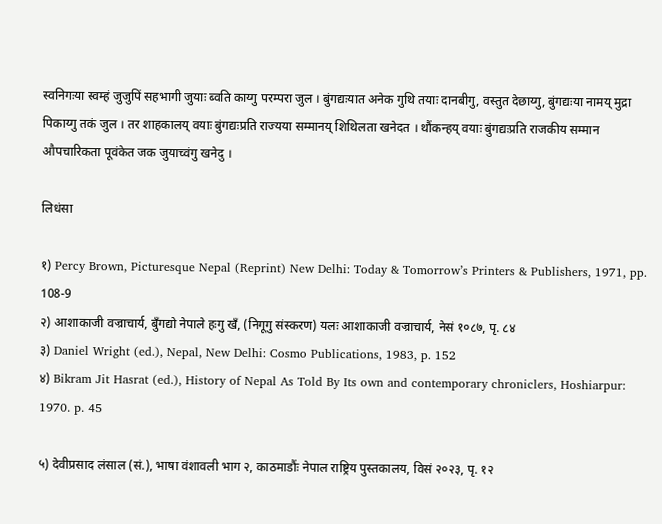स्वनिगःया स्वम्हं जुजुपिं सहभागी जुयाः ब्वति काय्गु परम्परा जुल । बुंगद्यःयात अनेक गुथि तयाः दानबीगु, वस्तुत देछाय्गु, बुंगद्यःया नामय् मुद्रा पिकाय्गु तकं जुल । तर शाहकालय् वयाः बुंगद्यःप्रति राज्यया सम्मानय् शिथिलता खनेदत । थौंकन्हय् वयाः बुंगद्यःप्रति राजकीय सम्मान औपचारिकता पूवंकेत जक जुयाच्वंगु खनेदु ।

लिधंसा

१) Percy Brown, Picturesque Nepal (Reprint) New Delhi: Today & Tomorrow’s Printers & Publishers, 1971, pp. 108-9
२) आशाकाजी वज्राचार्य, बुँगद्यो नेपाले हःगु खँ, (निगूगु संस्करण) यलः आशाकाजी वज्राचार्य, नेसं १०८७, पृ. ८४
३) Daniel Wright (ed.), Nepal, New Delhi: Cosmo Publications, 1983, p. 152
४) Bikram Jit Hasrat (ed.), History of Nepal As Told By Its own and contemporary chroniclers, Hoshiarpur: 1970. p. 45

५) देवीप्रसाद लंसाल (सं.), भाषा वंशावली भाग २, काठमाडौंः नेपाल राष्ट्रिय पुस्तकालय, विसं २०२३, पृ. १२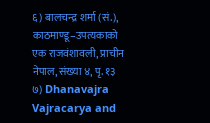६) बालचन्द्र शर्मा (सं.), काठमाण्डू–उपत्यकाको एक राजवंशावली, प्राचीन नेपाल, संख्या ४, पृ. १३
७) Dhanavajra Vajracarya and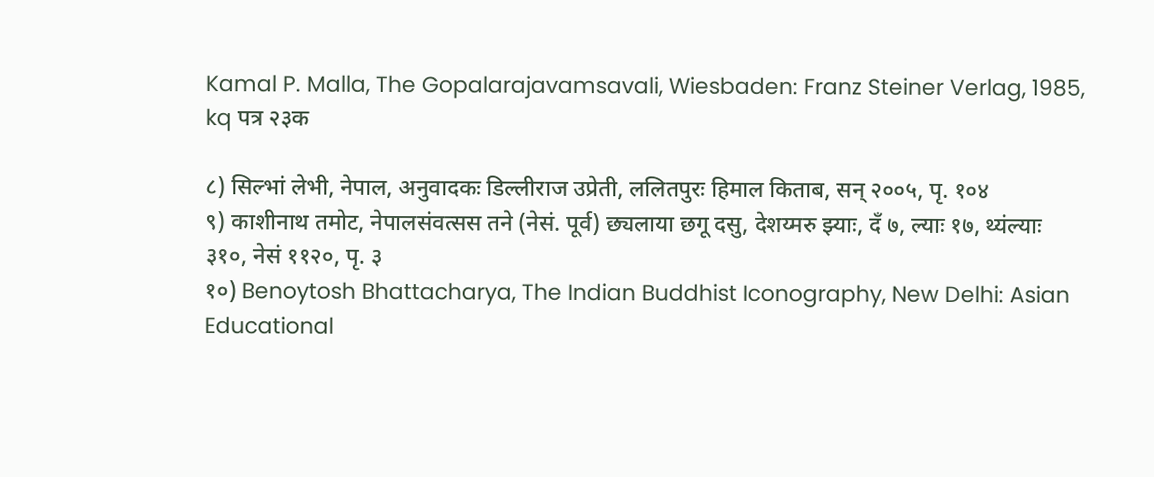Kamal P. Malla, The Gopalarajavamsavali, Wiesbaden: Franz Steiner Verlag, 1985, kq पत्र २३क

८) सिल्भां लेभी, नेपाल, अनुवादकः डिल्लीराज उप्रेती, ललितपुरः हिमाल किताब, सन् २००५, पृ. १०४
९) काशीनाथ तमोट, नेपालसंवत्सस तने (नेसं. पूर्व) छ्यलाया छगू दसु, देशय्मरु झ्याः, दँ ७, ल्याः १७, थ्यंल्याः ३१०, नेसं ११२०, पृ. ३
१०) Benoytosh Bhattacharya, The Indian Buddhist Iconography, New Delhi: Asian Educational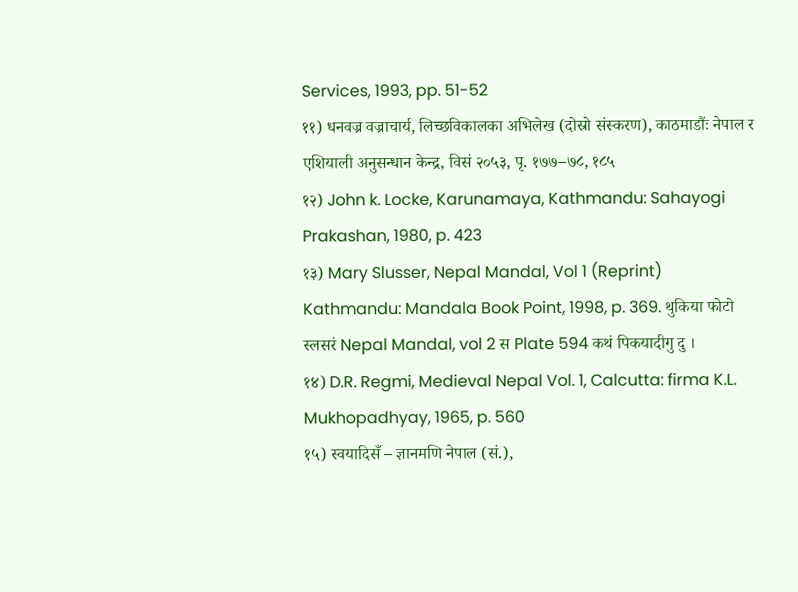Services, 1993, pp. 51-52
११) धनवज्र वज्राचार्य, लिच्छविकालका अभिलेख (दोस्रो संस्करण), काठमाडौंः नेपाल र एशियाली अनुसन्धान केन्द्र, विसं २०५३, पृ. १७७–७८, १८५
१२) John k. Locke, Karunamaya, Kathmandu: Sahayogi Prakashan, 1980, p. 423
१३) Mary Slusser, Nepal Mandal, Vol 1 (Reprint) Kathmandu: Mandala Book Point, 1998, p. 369. थुकिया फोटो स्लसरं Nepal Mandal, vol 2 स Plate 594 कथं पिकयादीगु दु ।
१४) D.R. Regmi, Medieval Nepal Vol. 1, Calcutta: firma K.L. Mukhopadhyay, 1965, p. 560
१५) स्वयादिसँ – ज्ञानमणि नेपाल (सं.),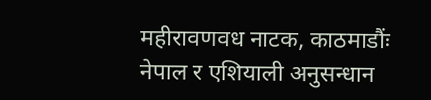महीरावणवध नाटक, काठमाडौंः नेपाल र एशियाली अनुसन्धान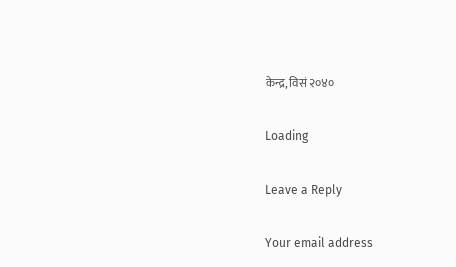केन्द्र, विसं २०४०

Loading

Leave a Reply

Your email address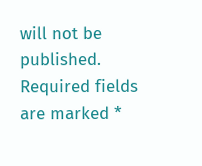will not be published. Required fields are marked *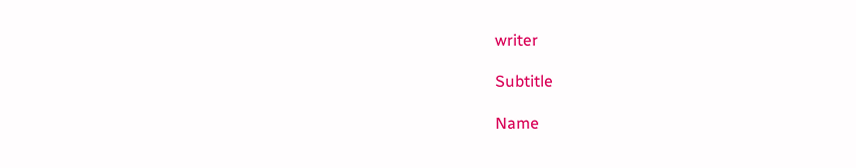writer

Subtitle

Name